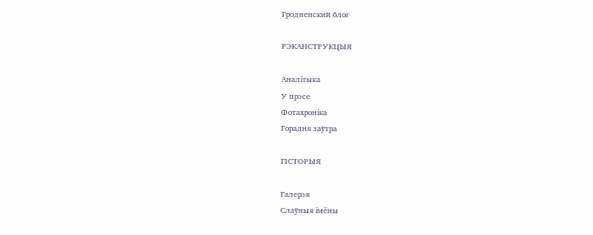Гродненский блог

РЭКАНСТРУКЦЫЯ

Аналітыка
У прэсе
Фотахроніка
Горадня заўтра

ГІСТОРЫЯ

Галерэя
Слаўныя імёны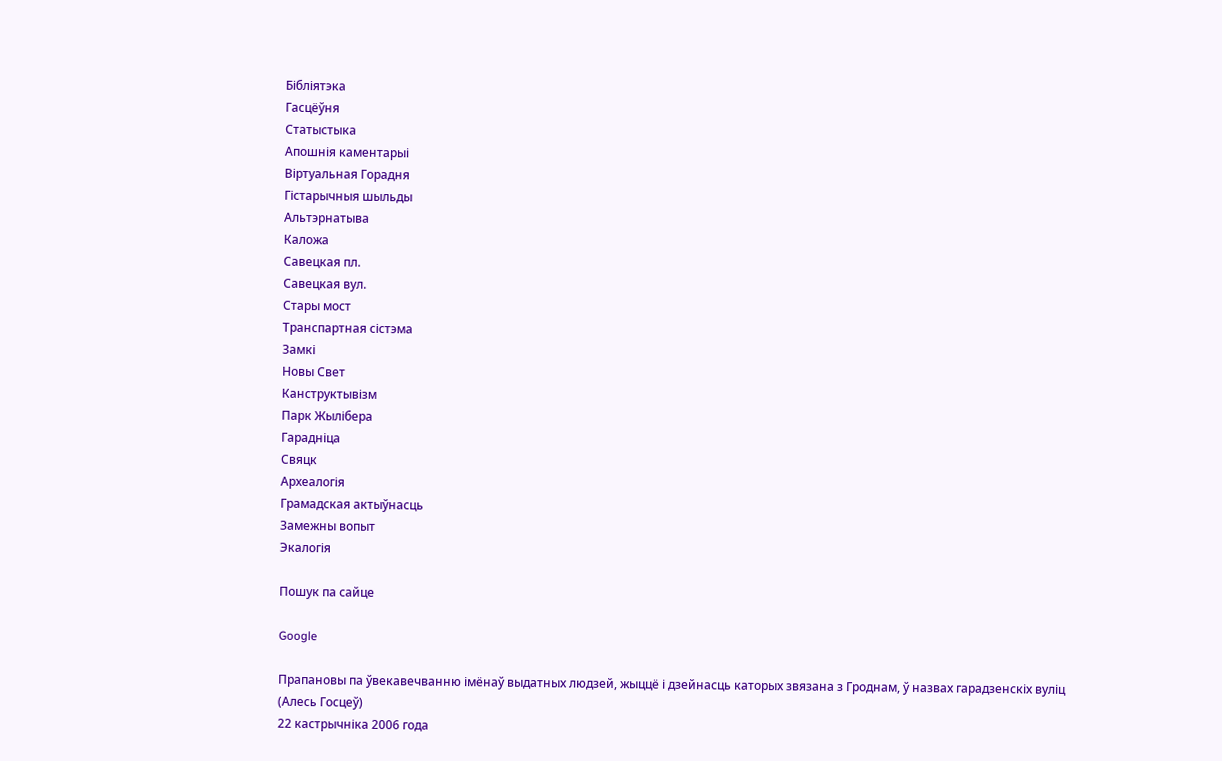Бібліятэка
Гасцёўня
Статыстыка
Апошнія каментарыі
Віртуальная Горадня
Гістарычныя шыльды
Альтэрнатыва
Каложа
Савецкая пл.
Савецкая вул.
Стары мост
Транспартная сістэма
Замкі
Новы Свет
Канструктывізм
Парк Жылібера
Гарадніца
Свяцк
Археалогія
Грамадская актыўнасць
Замежны вопыт
Экалогія

Пошук па сайце

Google

Прапановы па ўвекавечванню імёнаў выдатных людзей, жыццё і дзейнасць каторых звязана з Гроднам, ў назвах гарадзенскіх вуліц (Алесь Госцеў)
22 кастрычніка 2006 года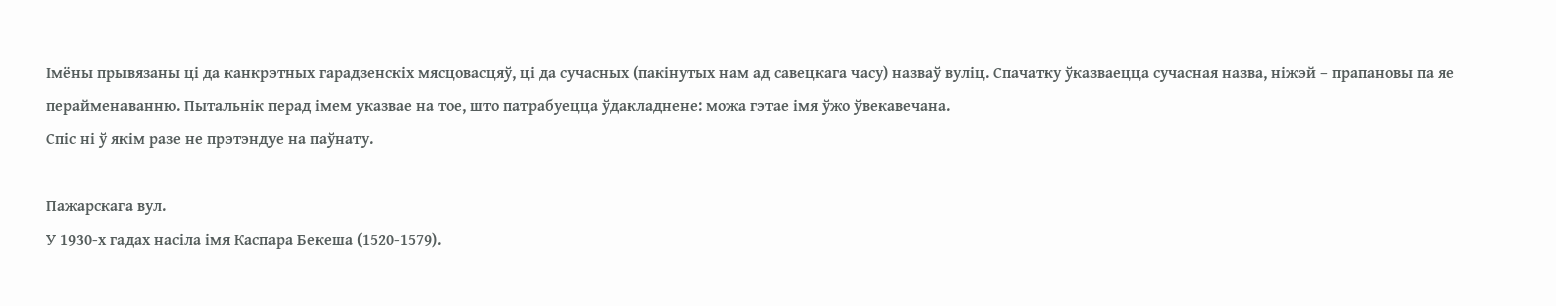Імёны прывязаны ці да канкрэтных гарадзенскіх мясцовасцяў, ці да сучасных (пакінутых нам ад савецкага часу) назваў вуліц. Спачатку ўказваецца сучасная назва, ніжэй – прапановы па яе перайменаванню. Пытальнік перад імем указвае на тое, што патрабуецца ўдакладнене: можа гэтае імя ўжо ўвекавечана.
Спіс ні ў якім разе не прэтэндуе на паўнату.

Пажарскага вул.
У 1930-х гадах насiла iмя Каспара Бекеша (1520-1579).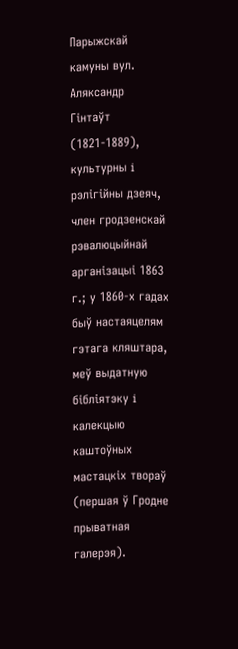Парыжскай камуны вул.
Аляксандр Гiнтаўт (1821-1889), культурны i рэлiгiйны дзеяч, член гродзенскай рэвалюцыйнай арганiзацыi 1863 г.; у 1860-х гадах быў настаяцелям гэтага кляштара, меў выдатную бiблiятэку i калекцыю каштоўных мастацкiх твораў (першая ў Гродне прыватная галерэя).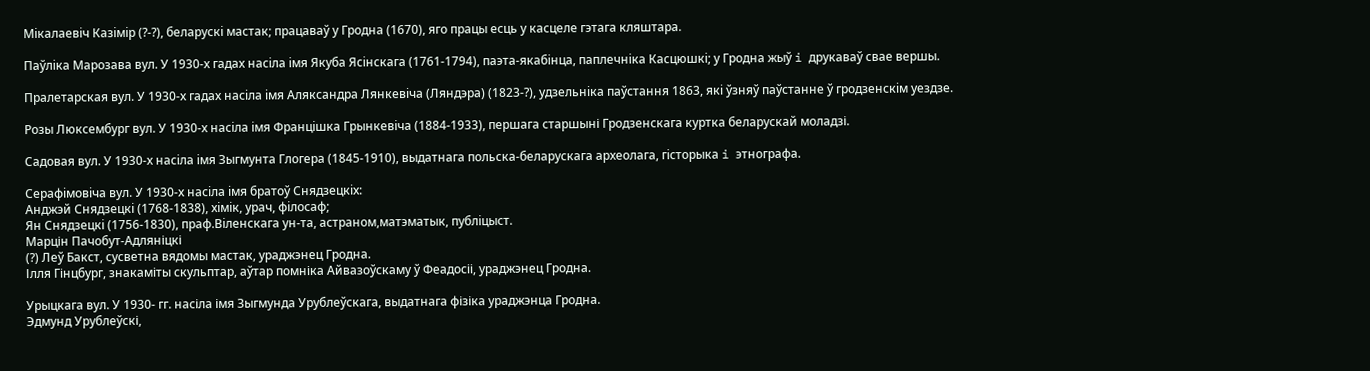Мiкалаевiч Казiмiр (?-?), беларускi мастак; працаваў у Гродна (1670), яго працы есць у касцеле гэтага кляштара.

Паўлiка Марозава вул. У 1930-х гадах насiла iмя Якуба Яciнскага (1761-1794), паэта-якабiнца, паплечнiка Касцюшкi; у Гродна жыў i друкаваў свае вершы.

Пралетарская вул. У 1930-х гадах насiла iмя Аляксандра Лянкевiча (Ляндэра) (1823-?), удзельнiка паўстання 1863, якi ўзняў паўстанне ў гродзенскiм уездзе.

Розы Люксембург вул. У 1930-х насiла iмя Францiшка Грынкевiча (1884-1933), першага старшыні Гродзенскага куртка беларускай моладзі.

Садовая вул. У 1930-х насiла iмя Зыгмунта Глогера (1845-1910), выдатнага польска-беларускага археолага, гiсторыка i этнографа.

Серафiмовiча вул. У 1930-х насiла iмя братоў Снядзецкiх:
Анджэй Снядзецкi (1768-1838), хiмiк, урач, фiлосаф;
Ян Снядзецкi (1756-1830), праф.Вiленскага ун-та, астраном,матэматык, публiцыст.
Марцін Пачобут-Адляніцкі
(?) Леў Бакст, сусветна вядомы мастак, ураджэнец Гродна.
Ілля Гінцбург, знакаміты скульптар, аўтар помніка Айвазоўскаму ў Феадосіі, ураджэнец Гродна.

Урыцкага вул. У 1930- гг. насіла імя Зыгмунда Урублеўскага, выдатнага фізіка ураджэнца Гродна.
Эдмунд Урублеўскі,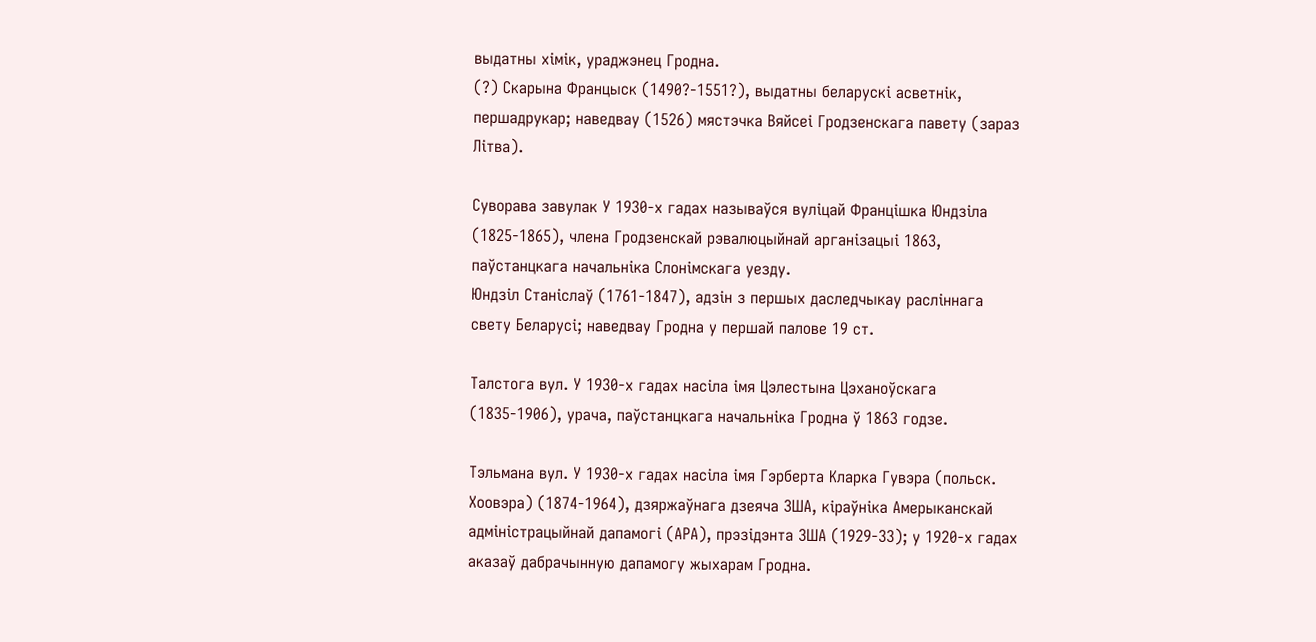выдатны хімік, ураджэнец Гродна.
(?) Скарына Францыск (1490?-1551?), выдатны беларускi асветнiк, першадрукар; наведвау (1526) мястэчка Вяйсеi Гродзенскага павету (зараз Лiтва).

Суворава завулак У 1930-х гадах называўся вулiцай Францiшка Юндзiла (1825-1865), члена Гродзенскай рэвалюцыйнай арганiзацыi 1863, паўстанцкага начальнiка Слонiмскага уезду.
Юндзiл Станiслаў (1761-1847), адзiн з першых даследчыкау раслiннага свету Беларусi; наведвау Гродна у першай палове 19 ст.

Талстога вул. У 1930-х гадах насiла iмя Цэлестына Цэханоўскага (1835-1906), урача, паўстанцкага начальнiка Гродна ў 1863 годзе.

Тэльмана вул. У 1930-х гадах насiла iмя Гэрберта Кларка Гувэра (польск. Хоовэра) (1874-1964), дзяржаўнага дзеяча ЗША, кiраўнiка Амерыканскай адмiнiстрацыйнай дапамогi (АРА), прэзiдэнта ЗША (1929-33); у 1920-х гадах аказаў дабрачынную дапамогу жыхарам Гродна.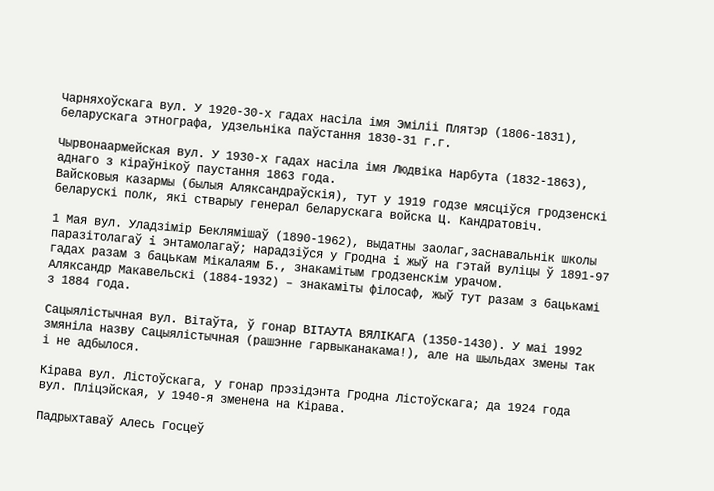Чарняхоўскага вул. У 1920-30-х гадах насiла iмя Эмiлii Плятэр (1806-1831), беларускага этнографа, удзельнiка паўстання 1830-31 г.г.

Чырвонаармейская вул. У 1930-х гадах насiла iмя Людвiка Нарбута (1832-1863), аднаго з кiраўнiкоў паустання 1863 года.
Вайсковыя казармы (былыя Аляксандраўскiя), тут у 1919 годзе мясцiўся гродзенскi беларускi полк, якi стварыу генерал беларускага войска Ц. Кандратовiч.

1 Мая вул. Уладзiмiр Беклямiшаў (1890-1962), выдатны заолаг,заснавальнiк школы паразiтолагаў i энтамолагаў; нарадзiўся у Гродна i жыў на гэтай вулiцы ў 1891-97 гадах разам з бацькам Мiкалаям Б., знакамітым гродзенскім урачом.
Аляксандр Макавельскi (1884-1932) – знакамiты фiлосаф, жыў тут разам з бацькамi з 1884 года.

Сацыялістычная вул. Вітаўта, ў гонар ВIТАУТА ВЯЛIКАГА (1350-1430). У маi 1992 змянiла назву Сацыялістычная (рашэнне гарвыканакама!), але на шыльдах змены так і не адбылося.

Кірава вул. Лістоўскага, у гонар прэзідэнта Гродна Лicтоўскага; да 1924 года вул. Пліцэйская, у 1940-я зменена на Кірава.

Падрыхтаваў Алесь Госцеў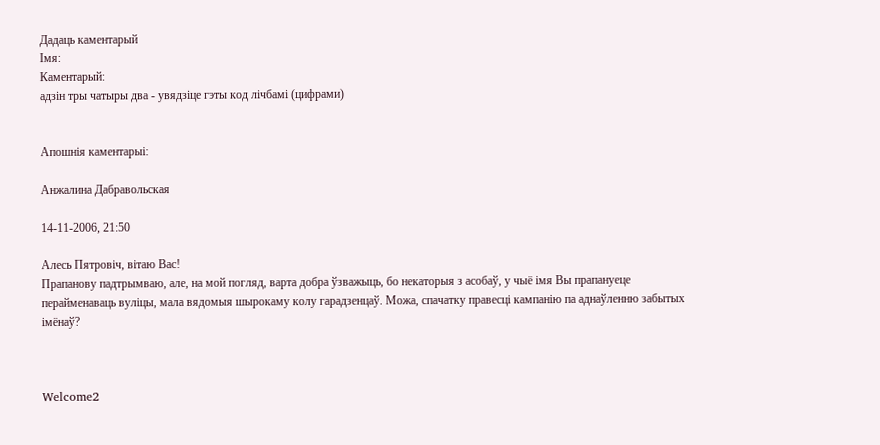Дадаць каментарый
Імя:
Каментарый:
адзін тры чатыры два - увядзіце гэты код лічбамі (цифрами)


Апошнія каментарыі:

Анжалина Дабравольская

14-11-2006, 21:50

Алесь Пятровіч, вітаю Вас!
Прапанову падтрымваю, але, на мой погляд, варта добра ўзважыць, бо некаторыя з асобаў, у чыё імя Вы прапануеце перайменаваць вуліцы, мала вядомыя шырокаму колу гарадзенцаў. Можа, спачатку правесці кампанію па аднаўленню забытых імёнаў?



Welcome2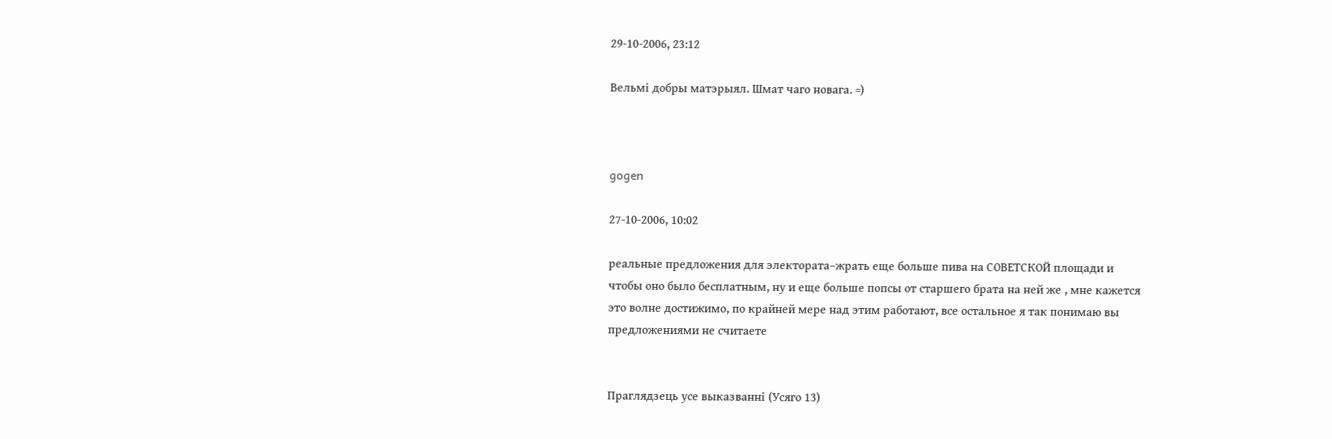29-10-2006, 23:12

Вельмі добры матэрыял. Шмат чаго новага. =)



gogen

27-10-2006, 10:02

реальные предложения для электората–жрать еще больше пива на СОВЕТСКОЙ площади и чтобы оно было бесплатным, ну и еще больше попсы от старшего брата на ней же , мне кажется это волне достижимо, по крайней мере над этим работают, все остальное я так понимаю вы предложениями не считаете


Праглядзець усе выказванні (Усяго 13)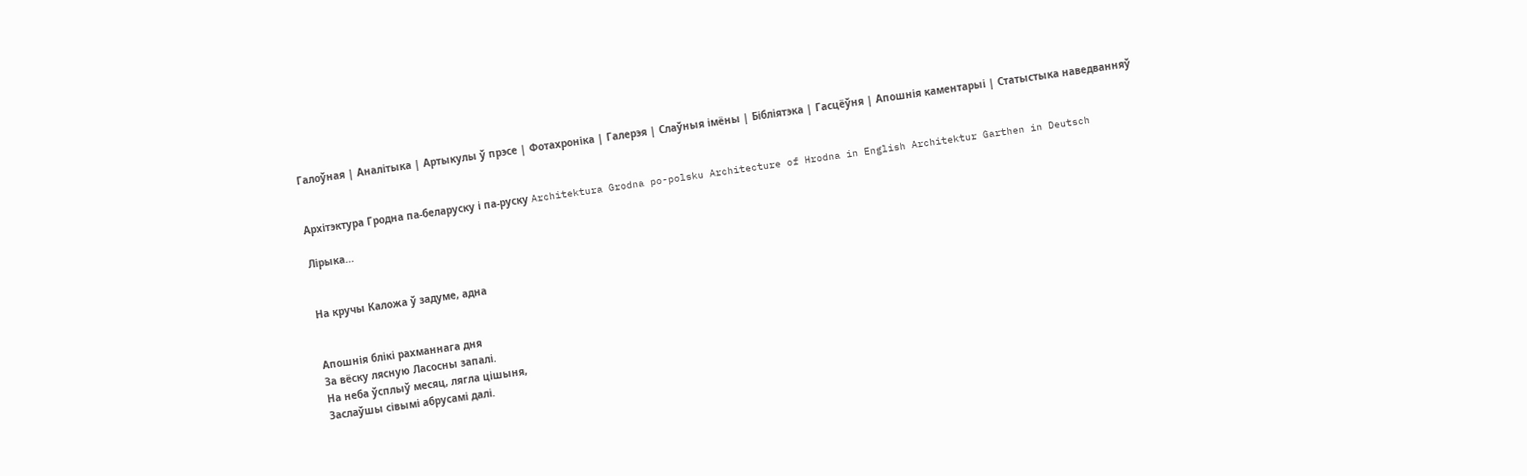Галоўная | Аналітыка | Артыкулы ў прэсе | Фотахроніка | Галерэя | Слаўныя імёны | Бібліятэка | Гасцёўня | Апошнія каментарыі | Статыстыка наведванняў


Архітэктура Гродна па-беларуску і па-руску Architektura Grodna po-polsku Architecture of Hrodna in English Architektur Garthen in Deutsch

Лірыка...


На кручы Каложа ў задуме, адна


Апошнія блікі рахманнага дня
За вёску лясную Ласосны запалі.
На неба ўсплыў месяц, лягла цішыня,
Заслаўшы сівымі абрусамі далі.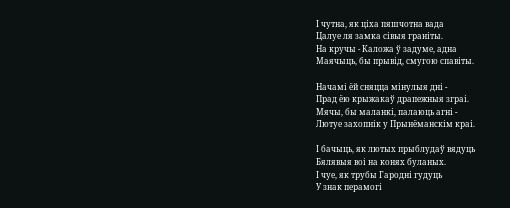І чутна, як ціха пяшчотна вада
Цалуе ля замка сівыя граніты.
На кручы - Каложа ў задуме, адна
Маячыць, бы прывід, смугою спавіты.

Начамі ёй сняцца мінулыя дні -
Прад ёю крыжакаў драпежныя зграі.
Мячы, бы маланкі, палаюць агні -
Лютуе захопнік у Прынёманскім краі.

І бачыць, як лютых прыблудаў вядуць
Бялявыя воі на конях буланых.
І чуе, як трубы Гародні гудуць
У знак перамогі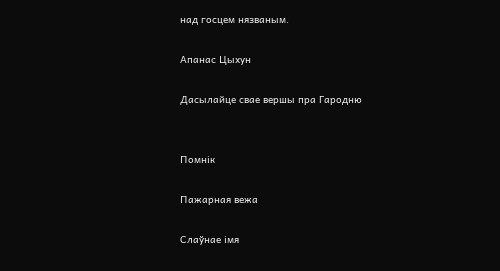над госцем нязваным.

Апанас Цыхун

Дасылайце свае вершы пра Гародню


Помнік

Пажарная вежа

Слаўнае імя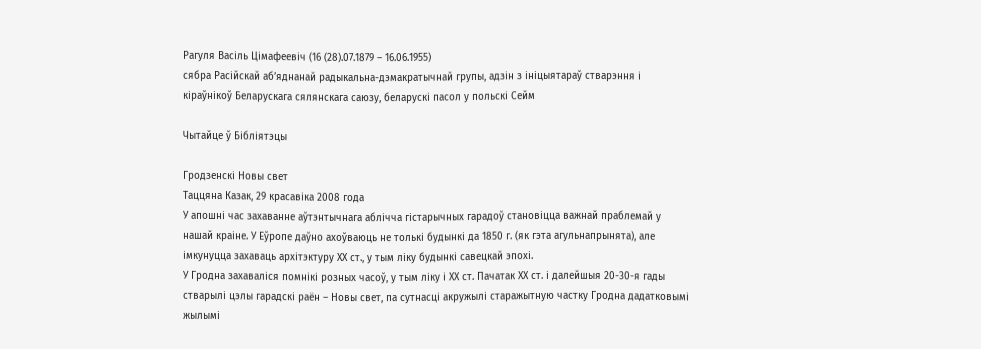Рагуля Васіль Цімафеевіч (16 (28).07.1879 – 16.06.1955)
сябра Расійскай аб’яднанай радыкальна-дэмакратычнай групы, адзін з ініцыятараў стварэння і кіраўнікоў Беларускага сялянскага саюзу, беларускі пасол у польскі Сейм

Чытайце ў Бібліятэцы

Гродзенскі Новы свет
Таццяна Казак, 29 красавіка 2008 года
У апошні час захаванне аўтэнтычнага аблічча гістарычных гарадоў становіцца важнай праблемай у нашай краіне. У Еўропе даўно ахоўваюць не толькі будынкі да 1850 г. (як гэта агульнапрынята), але імкунуцца захаваць архітэктуру ХХ ст., у тым ліку будынкі савецкай эпохі.
У Гродна захаваліся помнікі розных часоў, у тым ліку і ХХ ст. Пачатак ХХ ст. і далейшыя 20-30-я гады стварылі цэлы гарадскі раён – Новы свет, па сутнасці акружылі старажытную частку Гродна дадатковымі жылымі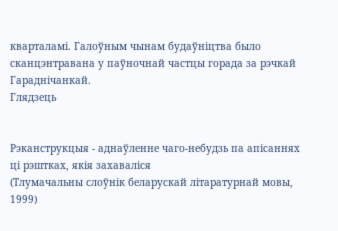кварталамі. Галоўным чынам будаўніцтва было сканцэнтравана у паўночнай частцы горада за рэчкай Гараднічанкай.
Глядзець


Рэканструкцыя - аднаўленне чаго-небудзь па апісаннях ці рэштках, якія захаваліся
(Тлумачальны слоўнік беларускай літаратурнай мовы, 1999)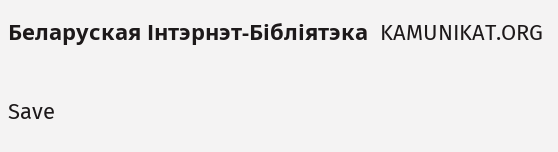Беларуская Інтэрнэт-Бібліятэка  KAMUNIKAT.ORG

Save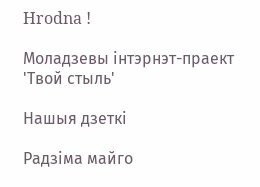Hrodna !

Моладзевы інтэрнэт-праект 'Твой стыль'

Нашыя дзеткі

Радзіма майго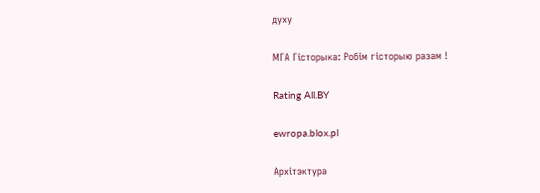духу

МГА Гісторыка: Робім гісторыю разам !

Rating All.BY

ewropa.blox.pl

Архітэктура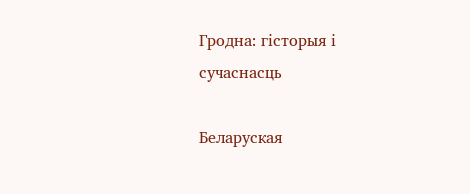Гродна: гісторыя і сучаснасць

Беларуская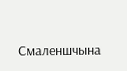Смаленшчына